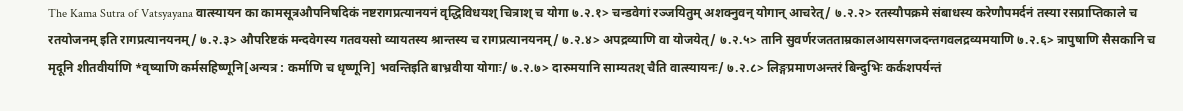The Kama Sutra of Vatsyayana वात्स्यायन का कामसूत्रऔपनिषदिकं नष्टरागप्रत्यानयनं वृद्धिविधयश् चित्राश् च योगा ७.२.१> चन्डवेगां रञ्जयितुम् अशक्नुवन् योगान् आचरेत्/ ७.२.२> रतस्यौपक्रमे संबाधस्य करेणौपमर्दनं तस्या रसप्राप्तिकाले च रतयोजनम् इति रागप्रत्यानयनम्/ ७.२.३> औपरिष्टकं मन्दवेगस्य गतवयसो व्यायतस्य श्रान्तस्य च रागप्रत्यानयनम्/ ७.२.४> अपद्रव्याणि वा योजयेत्/ ७.२.५> तानि सुवर्णरजतताम्रकालआयसगजदन्तगवलद्रव्यमयाणि ७.२.६> त्रापुषाणि सैसकानि च मृदूनि शीतवीर्याणि *वृष्याणि कर्मसहिष्णूनि[अन्यत्र : कर्माणि च धृष्णूनि] भवन्तिइति बाभ्रवीया योगाः/ ७.२.७> दारुमयानि साम्यतश् चैति वात्स्यायनः/ ७.२.८> लिङ्गप्रमाणअन्तरं बिन्दुभिः कर्कशपर्यन्तं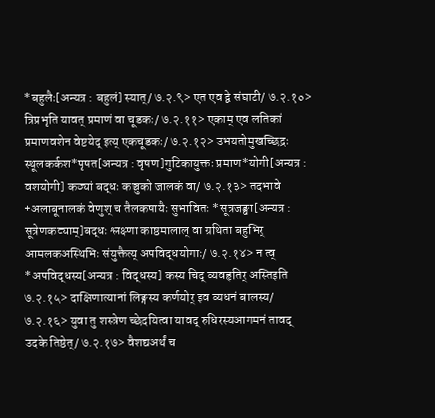*बहुलैः[अन्यत्र : बहुलं] स्यात्/ ७.२.९> एत एव द्वे संघाटी/ ७.२.१०> त्रिप्रभृति यावत् प्रमाणं वा चूडकः/ ७.२.११> एकाम् एव लतिकां प्रमाणवशेन वेष्टयेद् इत्य् एकचूडकः/ ७.२.१२> उभयतोमुखच्छिद्रः स्थूलकर्कश*पृषत[अन्यत्र : वृषण]गुटिकायुक्तः प्रमाण*योगी[अन्यत्र : वशयोगी] कठ्यां बद्धः कञ्चुको जालकं वा/ ७.२.१३> तदभावे +अलाबूनालकं वेणुश् च तैलकषायैः सुभावितः *सूत्रजङ्घा[अन्यत्र : सूत्रेणकट्याम्]बद्धः श्लक्ष्णा काष्ठमालाल् वा ग्रथिता बहुभिर् आमलकअस्थिभिः संयुक्तैत्य् अपविद्धयोगाः/ ७.२.१४> न त्व् *अपविद्धस्य[अन्यत्र : विद्धस्य] कस्य चिद् व्यवहृतिर् अस्तिइति ७.२.१५> दाक्षिणात्यानां लिङ्गस्य कर्णयोर् इव व्यधनं बालस्य/ ७.२.१६> युवा तु शस्त्रेण च्छेदयित्वा यावद् रुधिरस्यआगमनं तावद् उदके तिष्ठेत्/ ७.२.१७> वैशद्यअर्थं च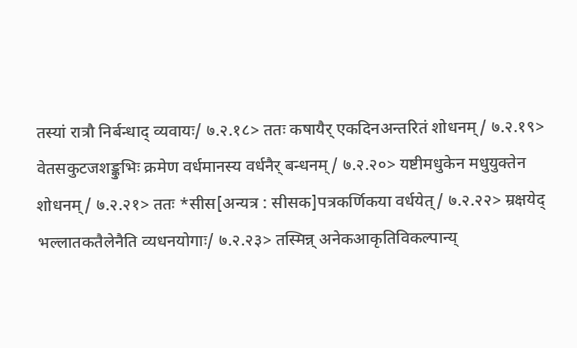तस्यां रात्रौ निर्बन्धाद् व्यवायः/ ७.२.१८> ततः कषायैर् एकदिनअन्तरितं शोधनम्/ ७.२.१९> वेतसकुटजशङ्कुभिः क्रमेण वर्धमानस्य वर्धनैर् बन्धनम्/ ७.२.२०> यष्टीमधुकेन मधुयुक्तेन शोधनम्/ ७.२.२१> ततः *सीस[अन्यत्र : सीसक]पत्रकर्णिकया वर्धयेत्/ ७.२.२२> म्रक्षयेद् भल्लातकतैलेनैति व्यधनयोगाः/ ७.२.२३> तस्मिन्न् अनेकआकृतिविकल्पान्य्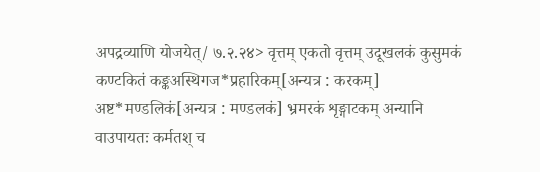अपद्रव्याणि योजयेत्/ ७.२.२४> वृत्तम् एकतो वृत्तम् उदूखलकं कुसुमकं कण्टकितं कङ्कअस्थिगज*प्रहारिकम्[अन्यत्र : करकम्] अष्ट*मण्डलिकं[अन्यत्र : मण्डलकं] भ्रमरकं शृङ्गाटकम् अन्यानि वाउपायतः कर्मतश् च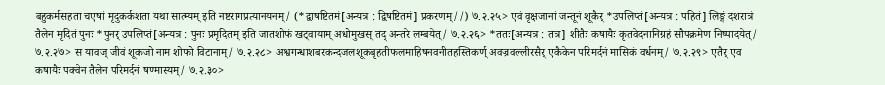बहुकर्मसहता चएषां मृदुकर्कशता यथा सात्म्यम् इति नष्टरागप्रत्यानयनम्/ (*द्वाषष्टितमं[अन्यत्र : द्विषष्टितमं] प्रकरणम्//) ७.२.२५> एवं वृक्षजानां जन्तूनं शूकैर् *उपलिप्तं[अन्यत्र : पहितं] लिङ्गं दशरात्रं तैलेन मृदितं पुनः *पुनर् उपलिप्तं[अन्यत्र : पुनः प्रमृदितम् इति जातशोफं खट्वायाम् अधोमुखस् तद् अन्तरे लम्बयेत्/ ७.२.२६> *ततः[अन्यत्र : तत्र] शीतैः कषायैः कृतवेदनानिग्रहं सौपक्रमेण निष्पादयेत्/ ७.२.२७> स यावज् जीवं शूकजो नाम शोफो विटानाम्/ ७.२.२८> अश्वगन्धाशबरकन्दजलशूकबृहतीफलमाहिषनवनीतहस्तिकर्ण् अवज्रवल्लीरसैर् एकैकेन परिमर्दनं मासिकं वर्धनम्/ ७.२.२९> एतैर् एव कषायैः पक्वेन तैलेन परिमर्दनं षण्मास्यम्/ ७.२.३०>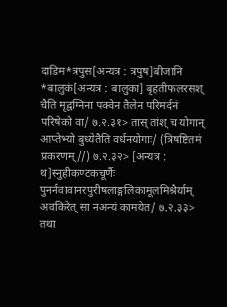दाडिम*त्रपुस[अन्यत्र : त्रपुष]बीजानि *बालुकं[अन्यत्र : बालुका] बृहतीफलरसश् चैति मृद्वग्निना पक्वेन तैलेन परिमर्दनं परिषेको वा/ ७.२.३१> तास् तांश् च योगान् आप्तेभ्यो बुध्येतैति वर्धनयोगाः/ (त्रिषष्टितमं प्रकरणम्//) ७.२.३२> [अन्यत्र : थ]स्नुहीकण्टकचूर्णैः पुनर्नवावानरपुरीषलाङ्गलिकामूलमिश्रैर्याम् अवकिरेत् सा नअन्यं कामयेत/ ७.२.३३> तथा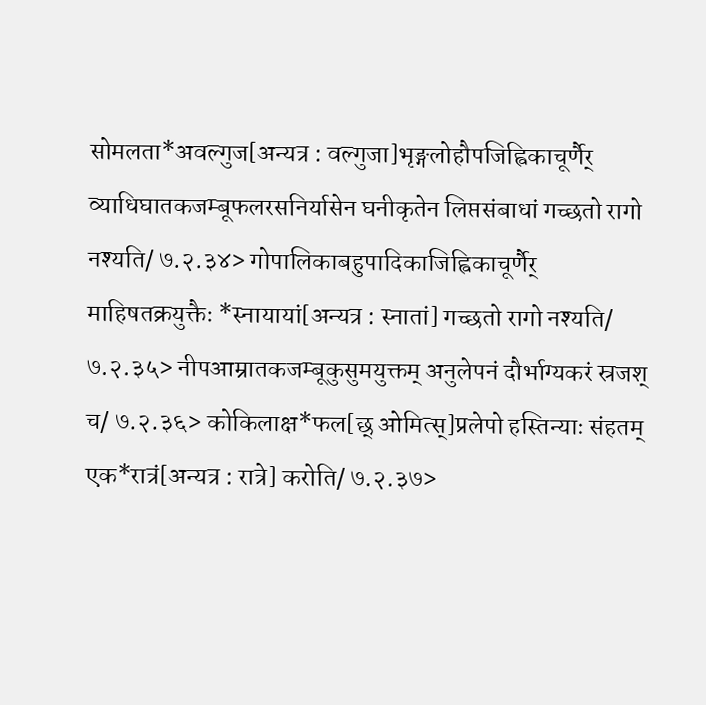सोमलता*अवल्गुज[अन्यत्र : वल्गुजा]भृङ्गलोहौपजिह्विकाचूर्णैर् व्याधिघातकजम्बूफलरसनिर्यासेन घनीकृतेन लिप्तसंबाधां गच्छतो रागो नश्यति/ ७.२.३४> गोपालिकाबहुपादिकाजिह्विकाचूर्णैर् माहिषतक्रयुक्तैः *स्नायायां[अन्यत्र : स्नातां] गच्छतो रागो नश्यति/ ७.२.३५> नीपआम्रातकजम्बूकुसुमयुक्तम् अनुलेपनं दौर्भाग्यकरं स्रजश् च/ ७.२.३६> कोकिलाक्ष*फल[छ् ओमित्स्]प्रलेपो हस्तिन्याः संहतम् एक*रात्रं[अन्यत्र : रात्रे] करोति/ ७.२.३७>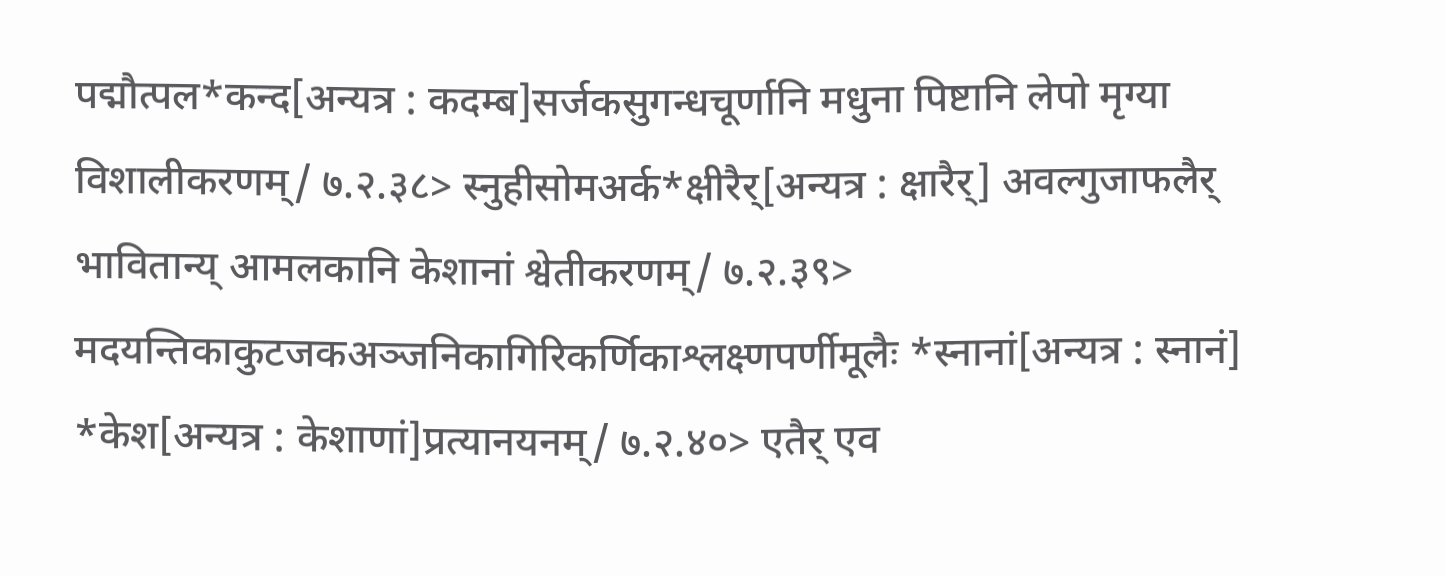पद्मौत्पल*कन्द[अन्यत्र : कदम्ब]सर्जकसुगन्धचूर्णानि मधुना पिष्टानि लेपो मृग्या विशालीकरणम्/ ७.२.३८> स्नुहीसोमअर्क*क्षीरैर्[अन्यत्र : क्षारैर्] अवल्गुजाफलैर् भावितान्य् आमलकानि केशानां श्वेतीकरणम्/ ७.२.३९> मदयन्तिकाकुटजकअञ्जनिकागिरिकर्णिकाश्लक्ष्णपर्णीमूलैः *स्नानां[अन्यत्र : स्नानं] *केश[अन्यत्र : केशाणां]प्रत्यानयनम्/ ७.२.४०> एतैर् एव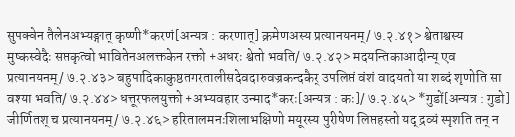सुपक्वेन तैलेनअभ्यङ्गात् कृष्णी*करणं[अन्यत्र : करणात्] क्रमेणअस्य प्रत्यानयनम्/ ७.२.४१> श्वेताश्वस्य मुष्कस्वेदैः सप्तकृत्वो भावितेनअलक्तकेन रक्तो +अधरः श्वेतो भवति/ ७.२.४२> मदयन्तिकाआदीन्य् एव प्रत्यानयनम्/ ७.२.४३> बहुपादिकाकुष्ठतगरतालीसदेवदारुवज्रकन्दकैर् उपलिप्तं वंशं वादयतो या शब्दं शृणोति सा वश्या भवति/ ७.२.४४> धत्तूरफलयुक्तो +अभ्यवहार उन्माद*करः[अन्यत्र : कः]/ ७.२.४५> *गुडों[अन्यत्र : गुडो] जीर्णितश् च प्रत्यानयनम्/ ७.२.४६> हरितालमनःशिलाभक्षिणो मयूरस्य पुरीषेण लिप्तहस्तो यद् द्रव्यं स्पृशति तन् न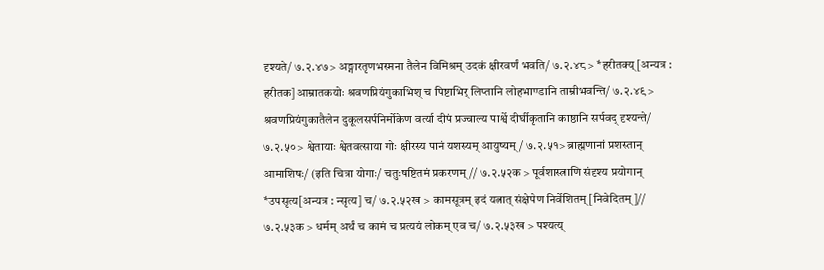दृश्यते/ ७.२.४७> अङ्गारतृणभस्मना तैलेन विमिश्रम् उदकं क्षीरवर्णं भवति/ ७.२.४८> *हरीतक्य्[अन्यत्र : हरीतक]आम्रातकयोः श्रवणप्रियंगुकाभिश् च पिष्टाभिर् लिप्तानि लोहभाण्डानि ताम्रीभवन्ति/ ७.२.४९> श्रवणप्रियंगुकातैलेन दुकूलसर्पनिर्मोकेण वर्त्या दीपं प्रज्वाल्य पार्श्वे दीर्घीकृतानि काष्ठानि सर्पवद् दृश्यन्ते/ ७.२.५०> श्वेतायाः श्वेतवत्साया गोः क्षीरस्य पानं यशस्यम् आयुष्यम्/ ७.२.५१> ब्राह्मणानां प्रशस्तान् आमाशिषः/ (इति चित्रा योगाः/ चतुःषष्टितमं प्रकरणम्// ७.२.५२क > पूर्वशास्त्राणि संदृश्य प्रयोगान् *उपसृत्य[अन्यत्र : न्सृत्य] च/ ७.२.५२ख > कामसूत्रम् इदं यत्नात् संक्षेपेण निर्वेशितम्[निवेदितम्]// ७.२.५३क > धर्मम् अर्थं च कामं च प्रत्ययं लोकम् एव च/ ७.२.५३ख > पश्यत्य्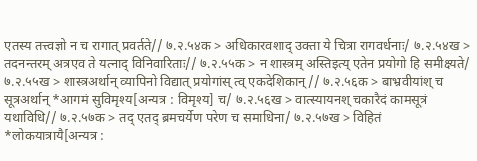एतस्य तत्त्वज्ञो न च रागात् प्रवर्तते// ७.२.५४क > अधिकारवशाद् उक्ता ये चित्रा रागवर्धनाः/ ७.२.५४ख > तदनन्तरम् अत्रएव ते यत्नाद् विनिवारिताः// ७.२.५५क > न शास्त्रम् अस्तिइत्य् एतेन प्रयोगो हि समीक्ष्यते/ ७.२.५५ख > शास्त्रअर्थान् व्यापिनो विद्यात् प्रयोगांस् त्व् एकदेशिकान्// ७.२.५६क > बाभ्रवीयांश् च सूत्रअर्थान् *आगमं सुविमृश्य[अन्यत्र : विमृश्य] च/ ७.२.५६ख > वात्स्यायनश् चकारैदं कामसूत्रं यथाविधि// ७.२.५७क > तद् एतद् ब्रमचर्येण परेण च समाधिना/ ७.२.५७ख > विहितं *लोकयात्रायै[अन्यत्र :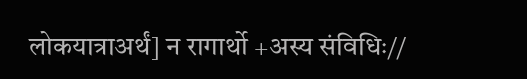लोकयात्राअर्थं] न रागार्थो +अस्य संविधिः//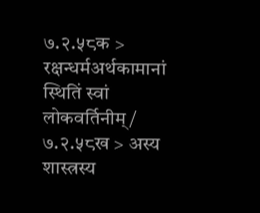७.२.५८क > रक्षन्धर्मअर्थकामानां स्थितिं स्वां लोकवर्तिनीम्/ ७.२.५८ख > अस्य शास्त्रस्य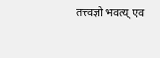तत्त्वज्ञो भवत्य् एव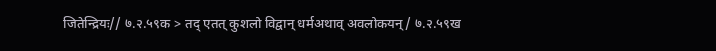जितेन्द्रियः// ७.२.५९क > तद् एतत् कुशलो विद्वान् धर्मअथाव् अवलोकयन्/ ७.२.५९ख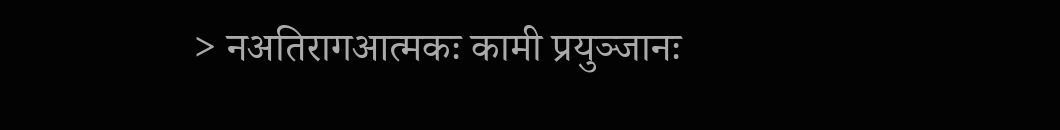> नअतिरागआत्मकः कामी प्रयुञ्जानः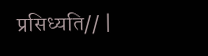प्रसिध्यति// |